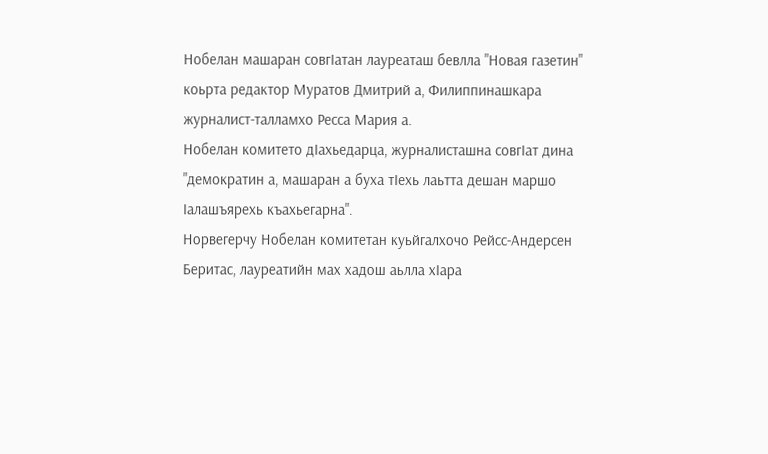Нобелан машаран совгIатан лауреаташ бевлла "Новая газетин" коьрта редактор Муратов Дмитрий а, Филиппинашкара журналист-талламхо Ресса Мария а.
Нобелан комитето дIахьедарца, журналисташна совгIат дина "демократин а, машаран а буха тIехь лаьтта дешан маршо Iалашъярехь къахьегарна".
Норвегерчу Нобелан комитетан куьйгалхочо Рейсс-Андерсен Беритас, лауреатийн мах хадош аьлла хIара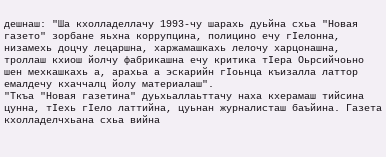дешнаш: "Ша кхолладеллачу 1993-чу шарахь дуьйна схьа "Новая газето" зорбане яьхна коррупцина, полицино ечу гIелонна, низамехь доцчу лецаршна, харжамашкахь лелочу харцонашна, троллаш кхиош йолчу фабрикашна ечу критика тIера Оьрсийчоьно шен мехкашкахь а, арахьа а эскарийн гIоьнца къизалла латтор емалдечу кхаччалц йолу материалаш".
"Ткъа "Новая газетина" дуьхьаллаьттачу наха кхерамаш тийсина цунна, тIехь гIело латтийна, цуьнан журналисташ баъйина. Газета кхолладелчхьана схьа вийна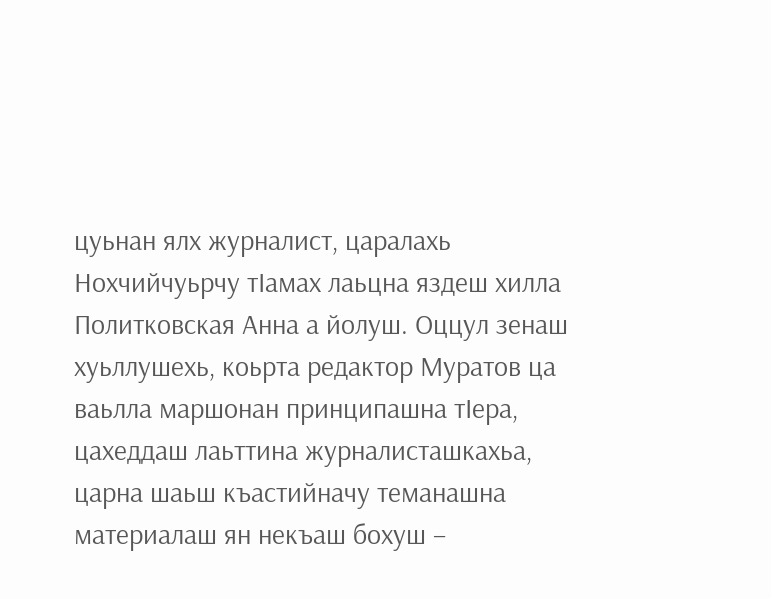цуьнан ялх журналист, царалахь Нохчийчуьрчу тIамах лаьцна яздеш хилла Политковская Анна а йолуш. Оццул зенаш хуьллушехь, коьрта редактор Муратов ца ваьлла маршонан принципашна тIера, цахеддаш лаьттина журналисташкахьа, царна шаьш къастийначу теманашна материалаш ян некъаш бохуш –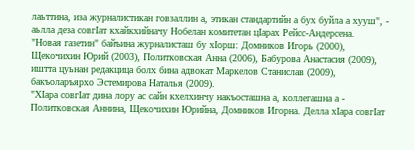лаьттина, иза журналистикан говзаллин а, этикан стандартийн а бух буйла а хууш", - аьлла деза совгIат кхайкхийначу Нобелан комитетан цIарах Рейсс-Андерсена.
"Новая газетин" байъина журналисташ бу хIорш: Домников Игорь (2000), Щекочихин Юрий (2003), Политковская Анна (2006), Бабурова Анастасия (2009), иштта цуьнан редакцица болх бина адвокат Маркелов Станислав (2009), бакъоларъярхо Эстемирова Наталья (2009).
"ХIара совгIат дина лору ас сайн кхелхинчу накъосташна а, коллегашна а - Политковская Аннина, Щекочихин Юрийна, Домников Игорна. Делла хIара совгIат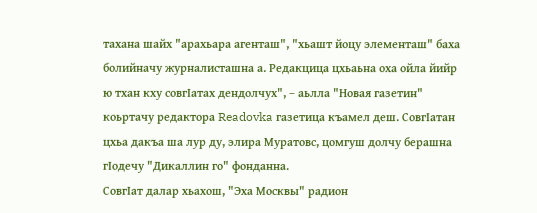тахана шайх "арахьара агенташ", "хьашт йоцу элементаш" баха болийначу журналисташна а. Редакцица цхьаьна оха ойла йийр ю тхан кху совгIатах дендолчух", – аьлла "Новая газетин" коьртачу редактора Readovka газетица къамел деш. СовгIатан цхьа дакъа ша лур ду, элира Муратовс, цомгуш долчу берашна гIодечу "Дикаллин го" фонданна.
СовгIат далар хьахош, "Эха Москвы" радион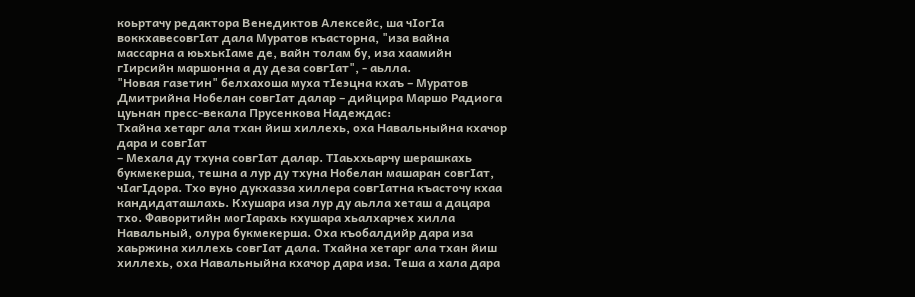коьртачу редактора Венедиктов Алексейс, ша чIогIа воккхавесовгIат дала Муратов къасторна, "иза вайна массарна а юьхькIаме де, вайн толам бу, иза хаамийн гIирсийн маршонна а ду деза совгIат", - аьлла.
"Новая газетин" белхахоша муха тIеэцна кхаъ – Муратов Дмитрийна Нобелан совгIат далар – дийцира Маршо Радиога цуьнан пресс-векала Прусенкова Надеждас:
Тхайна хетарг ала тхан йиш хиллехь, оха Навальныйна кхачор дара и совгIат
– Мехала ду тхуна совгIат далар. ТIаьххьарчу шерашкахь букмекерша, тешна а лур ду тхуна Нобелан машаран совгIат, чIагIдора. Тхо вуно дукхазза хиллера совгIатна къасточу кхаа кандидаташлахь. Кхушара иза лур ду аьлла хеташ а дацара тхо. Фаворитийн могIарахь кхушара хьалхарчех хилла Навальный, олура букмекерша. Оха къобалдийр дара иза хаьржина хиллехь совгIат дала. Тхайна хетарг ала тхан йиш хиллехь, оха Навальныйна кхачор дара иза. Теша а хала дара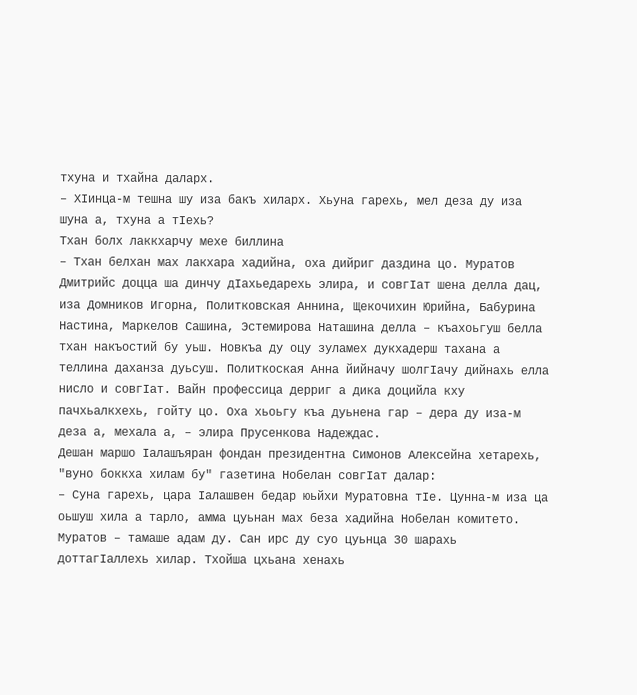тхуна и тхайна даларх.
– ХIинца-м тешна шу иза бакъ хиларх. Хьуна гарехь, мел деза ду иза шуна а, тхуна а тIехь?
Тхан болх лаккхарчу мехе биллина
– Тхан белхан мах лакхара хадийна, оха дийриг даздина цо. Муратов Дмитрийс доцца ша динчу дIахьедарехь элира, и совгIат шена делла дац, иза Домников Игорна, Политковская Аннина, Щекочихин Юрийна, Бабурина Настина, Маркелов Сашина, Эстемирова Наташина делла – къахоьгуш белла тхан накъостий бу уьш. Новкъа ду оцу зуламех дукхадерш тахана а теллина даханза дуьсуш. Политкоская Анна йийначу шолгIачу дийнахь елла нисло и совгIат. Вайн профессица дерриг а дика доцийла кху пачхьалкхехь, гойту цо. Оха хьоьгу къа дуьнена гар – дера ду иза-м деза а, мехала а, – элира Прусенкова Надеждас.
Дешан маршо Iалашъяран фондан президентна Симонов Алексейна хетарехь, "вуно боккха хилам бу" газетина Нобелан совгIат далар:
– Суна гарехь, цара Iалашвен бедар юьйхи Муратовна тIе. Цунна-м иза ца оьшуш хила а тарло, амма цуьнан мах беза хадийна Нобелан комитето. Муратов – тамаше адам ду. Сан ирс ду суо цуьнца 30 шарахь доттагIаллехь хилар. Тхойша цхьана хенахь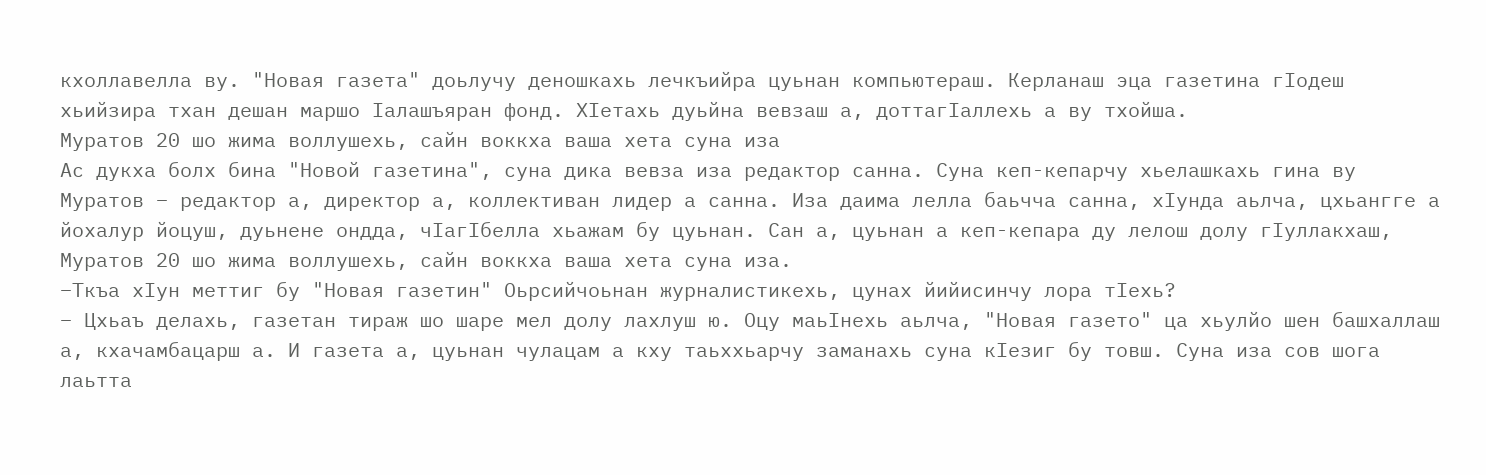кхоллавелла ву. "Новая газета" доьлучу деношкахь лечкъийра цуьнан компьютераш. Керланаш эца газетина гIодеш хьийзира тхан дешан маршо Iалашъяран фонд. ХIетахь дуьйна вевзаш а, доттагIаллехь а ву тхойша.
Муратов 20 шо жима воллушехь, сайн воккха ваша хета суна иза
Ас дукха болх бина "Новой газетина", суна дика вевза иза редактор санна. Суна кеп-кепарчу хьелашкахь гина ву Муратов – редактор а, директор а, коллективан лидер а санна. Иза даима лелла баьчча санна, хIунда аьлча, цхьангге а йохалур йоцуш, дуьнене ондда, чIагIбелла хьажам бу цуьнан. Сан а, цуьнан а кеп-кепара ду лелош долу гIуллакхаш, Муратов 20 шо жима воллушехь, сайн воккха ваша хета суна иза.
–Ткъа хIун меттиг бу "Новая газетин" Оьрсийчоьнан журналистикехь, цунах йийисинчу лора тIехь?
– Цхьаъ делахь, газетан тираж шо шаре мел долу лахлуш ю. Оцу маьIнехь аьлча, "Новая газето" ца хьулйо шен башхаллаш а, кхачамбацарш а. И газета а, цуьнан чулацам а кху таьххьарчу заманахь суна кIезиг бу товш. Суна иза сов шога лаьтта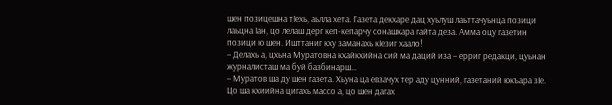шен позицешна тIехь, аьлла хета. Газета декхаре дац хуьлуш лаьттачуьнца позици лаьцна Iан, цо лелаш дерг кеп-кепарчу сонашкара гайта деза. Амма оцу газетин позици ю шен. Ишттаниг кху заманахь кIезиг хаало!
– Делахь а, цхьна Муратовна кхайкхийна сий ма даций иза – ерриг редакци, цуьнан журналисташ ма буй базбинарш…
– Муратов ша ду шен газета. Хьуна ца евзачух тер аду цунний, газетаний юкъара зIе. Цо ша кхиийна цигахь массо а, цо шен дагах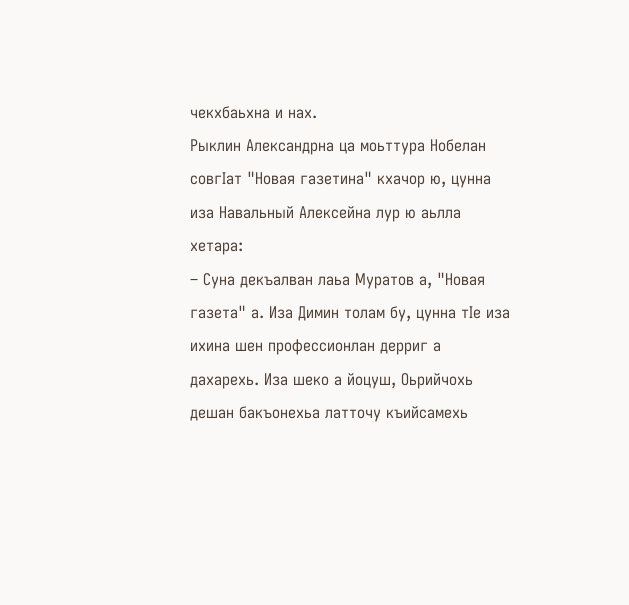чекхбаьхна и нах.
Рыклин Александрна ца моьттура Нобелан совгIат "Новая газетина" кхачор ю, цунна иза Навальный Алексейна лур ю аьлла хетара:
– Суна декъалван лаьа Муратов а, "Новая газета" а. Иза Димин толам бу, цунна тIе иза ихина шен профессионлан дерриг а дахарехь. Иза шеко а йоцуш, Оьрийчохь дешан бакъонехьа латточу къийсамехь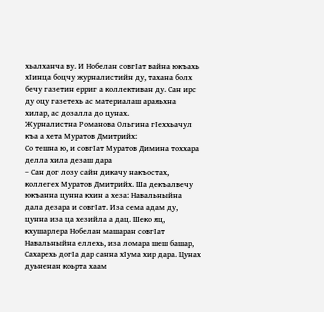хьалханча ву. И Нобелан совгIат вайна юкъахь хIинца боцчу журналистийн ду, тахана болх бечу газетин ерриг а коллективан ду. Сан ирс ду оцу газетехь ас материалаш араяьхна хилар, ас дозалла до цунах.
Журналистна Романова Ольгина гIеххьачул къа а хета Муратов Дмитрийх:
Со тешна ю, и совгIат Муратов Димина тоххара делла хила дезаш дара
– Сан дог лозу сайн дикачу накъостах, коллегех Муратов Дмитрийх. Ша декъалвечу юкъанна цунна кхин а хеза: Навальныйна дала дезара и совгIат. Иза сема адам ду, цунна иза ца хезийла а дац. Шеко яц, кхушарлера Нобелан машаран совгIат Навальныйна еллехь, иза ломара шеш башар, Сахарехь догIа дар санна хIума хир дара. Цунах дуьненан коьрта хаам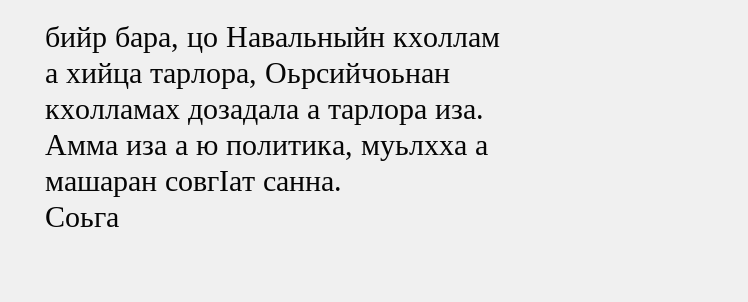бийр бара, цо Навальныйн кхоллам а хийца тарлора, Оьрсийчоьнан кхолламах дозадала а тарлора иза. Амма иза а ю политика, муьлхха а машаран совгIат санна.
Соьга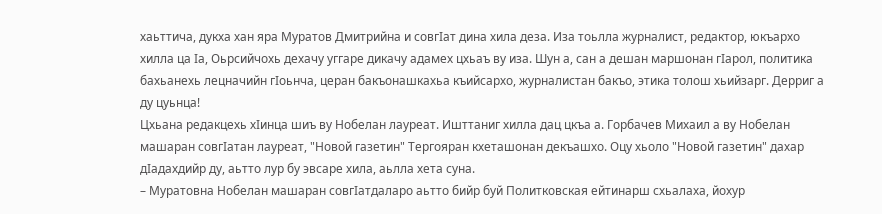хаьттича, дукха хан яра Муратов Дмитрийна и совгIат дина хила деза. Иза тоьлла журналист, редактор, юкъархо хилла ца Iа, Оьрсийчохь дехачу уггаре дикачу адамех цхьаъ ву иза. Шун а, сан а дешан маршонан гIарол, политика бахьанехь лецначийн гIоьнча, церан бакъонашкахьа къийсархо, журналистан бакъо, этика толош хьийзарг. Дерриг а ду цуьнца!
Цхьана редакцехь хIинца шиъ ву Нобелан лауреат. Ишттаниг хилла дац цкъа а. Горбачев Михаил а ву Нобелан машаран совгIатан лауреат, "Новой газетин" Тергояран кхеташонан декъашхо. Оцу хьоло "Новой газетин" дахар дIадахдийр ду, аьтто лур бу эвсаре хила, аьлла хета суна.
– Муратовна Нобелан машаран совгIатдаларо аьтто бийр буй Политковская ейтинарш схьалаха, йохур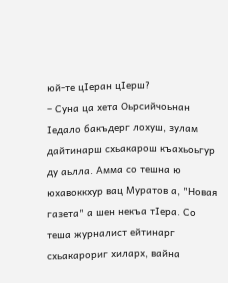юй-те цIеран цIерш?
– Суна ца хета Оьрсийчоьнан Iедало бакъдерг лохуш, зулам дайтинарш схьакарош къахьоьгур ду аьлла. Амма со тешна ю юхавоккхур вац Муратов а, "Новая газета" а шен некъа тIера. Со теша журналист ейтинарг схьакарориг хиларх, вайна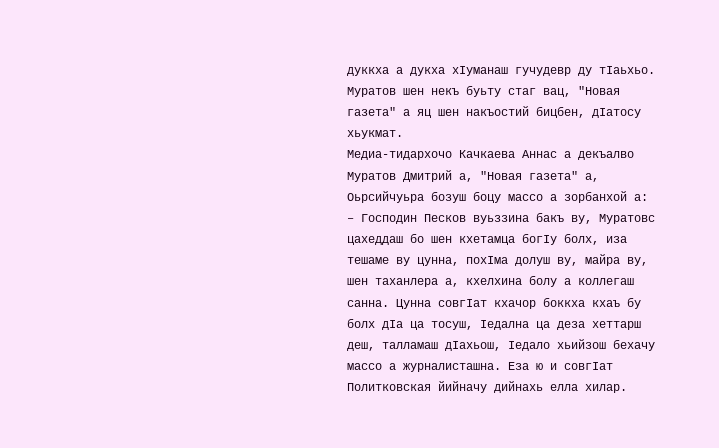дуккха а дукха хIуманаш гучудевр ду тIаьхьо.
Муратов шен некъ буьту стаг вац, "Новая газета" а яц шен накъостий бицбен, дIатосу хьукмат.
Медиа-тидархочо Качкаева Аннас а декъалво Муратов Дмитрий а, "Новая газета" а, Оьрсийчуьра бозуш боцу массо а зорбанхой а:
– Господин Песков вуьззина бакъ ву, Муратовс цахеддаш бо шен кхетамца богIу болх, иза тешаме ву цунна, похIма долуш ву, майра ву, шен таханлера а, кхелхина болу а коллегаш санна. Цунна совгIат кхачор боккха кхаъ бу болх дIа ца тосуш, Iедална ца деза хеттарш деш, талламаш дIахьош, Iедало хьийзош бехачу массо а журналисташна. Еза ю и совгIат Политковская йийначу дийнахь елла хилар.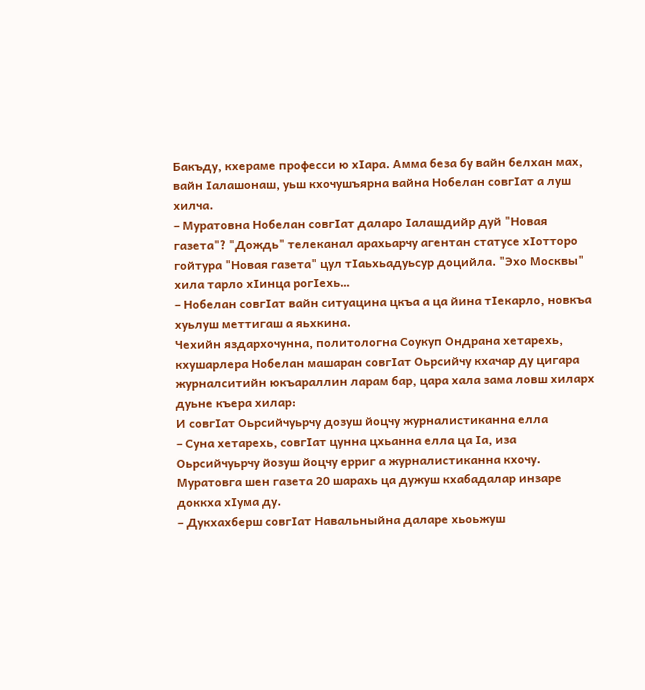Бакъду, кхераме професси ю хIара. Амма беза бу вайн белхан мах, вайн Iалашонаш, уьш кхочушъярна вайна Нобелан совгIат а луш хилча.
– Муратовна Нобелан совгIат даларо Iалашдийр дуй "Новая газета"? "Дождь" телеканал арахьарчу агентан статусе хIотторо гойтура "Новая газета" цул тIаьхьадуьсур доцийла. "Эхо Москвы" хила тарло хIинца рогIехь…
– Нобелан совгIат вайн ситуацина цкъа а ца йина тIекарло, новкъа хуьлуш меттигаш а яьхкина.
Чехийн яздархочунна, политологна Соукуп Ондрана хетарехь, кхушарлера Нобелан машаран совгIат Оьрсийчу кхачар ду цигара журналситийн юкъараллин ларам бар, цара хала зама ловш хиларх дуьне къера хилар:
И совгIат Оьрсийчуьрчу дозуш йоцчу журналистиканна елла
– Суна хетарехь, совгIат цунна цхьанна елла ца Iа, иза Оьрсийчуьрчу йозуш йоцчу ерриг а журналистиканна кхочу. Муратовга шен газета 20 шарахь ца дужуш кхабадалар инзаре доккха хIума ду.
– Дукхахберш совгIат Навальныйна даларе хьоьжуш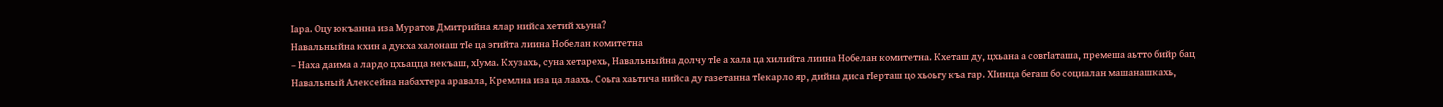Iара. Оцу юкъанна иза Муратов Дмитрийна ялар нийса хетий хьуна?
Навальныйна кхин а дукха халонаш тIе ца эгийта лиина Нобелан комитетна
– Наха даима а лардо цхьацца некъаш, хIума. Кхузахь, суна хетарехь, Навальныйна долчу тIе а хала ца хилийта лиина Нобелан комитетна. Кхеташ ду, цхьана а совгIаташа, премеша аьтто бийр бац Навальный Алексейна набахтера аравала, Кремлна иза ца лаахь. Соьга хаьтича нийса ду газетанна тIекарло яр, дийна диса гIерташ цо хьоьгу къа гар. ХIинца бегаш бо социалан машанашкахь,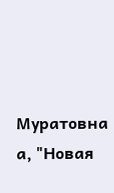Муратовна а, "Новая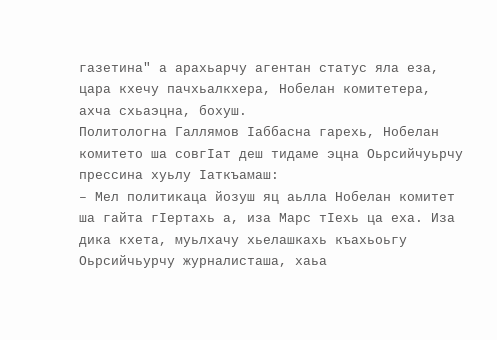газетина" а арахьарчу агентан статус яла еза, цара кхечу пачхьалкхера, Нобелан комитетера, ахча схьаэцна, бохуш.
Политологна Галлямов Iаббасна гарехь, Нобелан комитето ша совгIат деш тидаме эцна Оьрсийчуьрчу прессина хуьлу Iаткъамаш:
– Мел политикаца йозуш яц аьлла Нобелан комитет ша гайта гIертахь а, иза Марс тIехь ца еха. Иза дика кхета, муьлхачу хьелашкахь къахьоьгу Оьрсийчьурчу журналисташа, хаьа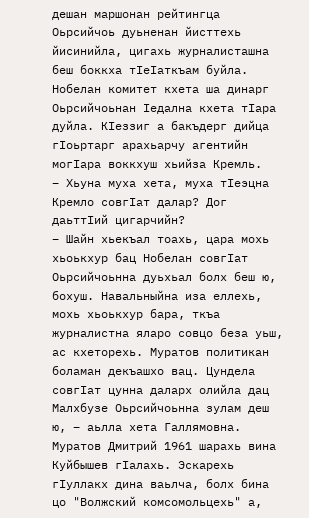дешан маршонан рейтингца Оьрсийчоь дуьненан йисттехь йисинийла, цигахь журналисташна беш боккха тIеIаткъам буйла. Нобелан комитет кхета ша динарг Оьрсийчоьнан Iедална кхета тIара дуйла. КIеззиг а бакъдерг дийца гIоьртарг арахьарчу агентийн могIара воккхуш хьийза Кремль.
– Хьуна муха хета, муха тIеэцна Кремло совгIат далар? Дог даьттIий цигарчийн?
– Шайн хьекъал тоахь, цара мохь хьоькхур бац Нобелан совгIат Оьрсийчоьнна дуьхьал болх беш ю, бохуш. Навальныйна иза еллехь, мохь хьоькхур бара, ткъа журналистна яларо совцо беза уьш, ас кхеторехь. Муратов политикан боламан декъашхо вац. Цундела совгIат цунна даларх олийла дац Малхбузе Оьрсийчоьнна зулам деш ю, – аьлла хета Галлямовна.
Муратов Дмитрий 1961 шарахь вина Куйбышев гIалахь. Эскарехь гIуллакх дина ваьлча, болх бина цо "Волжский комсомольцехь" а,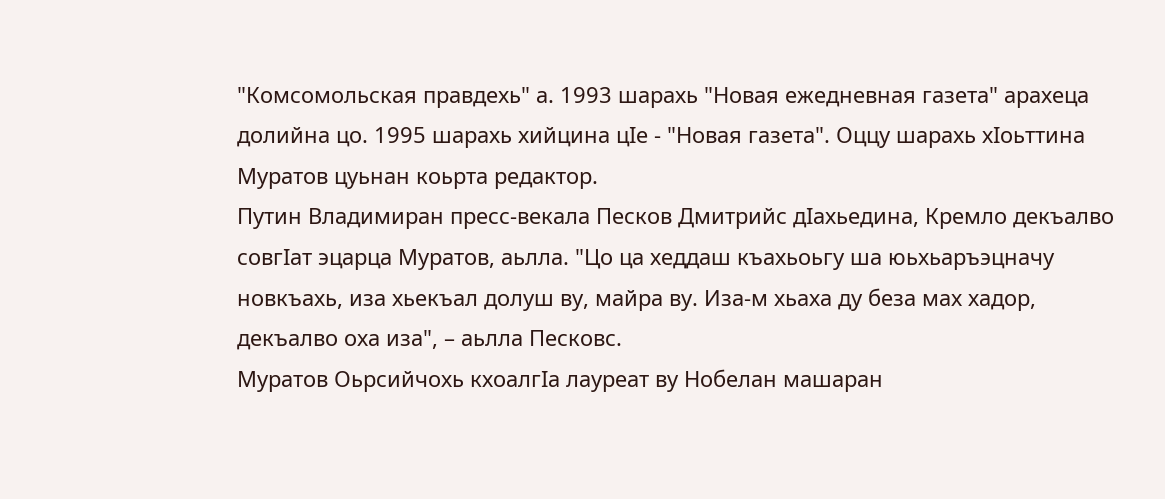"Комсомольская правдехь" а. 1993 шарахь "Новая ежедневная газета" арахеца долийна цо. 1995 шарахь хийцина цIе - "Новая газета". Оццу шарахь хIоьттина Муратов цуьнан коьрта редактор.
Путин Владимиран пресс-векала Песков Дмитрийс дIахьедина, Кремло декъалво совгIат эцарца Муратов, аьлла. "Цо ца хеддаш къахьоьгу ша юьхьаръэцначу новкъахь, иза хьекъал долуш ву, майра ву. Иза-м хьаха ду беза мах хадор, декъалво оха иза", – аьлла Песковс.
Муратов Оьрсийчохь кхоалгIа лауреат ву Нобелан машаран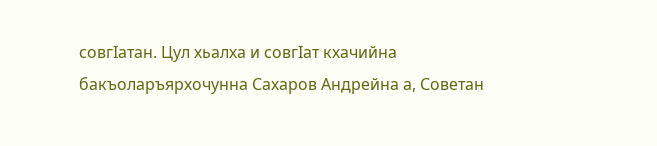совгIатан. Цул хьалха и совгIат кхачийна бакъоларъярхочунна Сахаров Андрейна а, Советан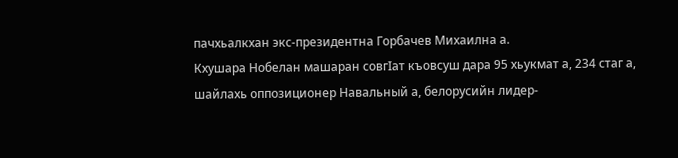пачхьалкхан экс-президентна Горбачев Михаилна а.
Кхушара Нобелан машаран совгIат къовсуш дара 95 хьукмат а, 234 стаг а, шайлахь оппозиционер Навальный а, белорусийн лидер-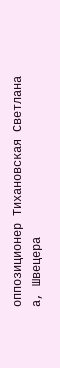оппозиционер Тихановская Светлана а, Швецера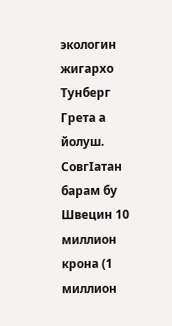экологин жигархо Тунберг Грета а йолуш.
СовгIатан барам бу Швецин 10 миллион крона (1 миллион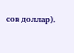сов доллар).